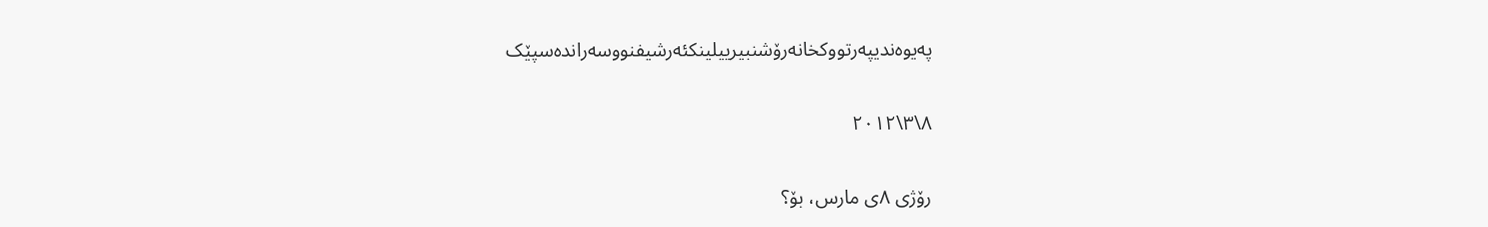په‌یوه‌ندیپه‌رتووکخانه‌رۆشنبیرییلینکئه‌رشیفنووسه‌رانده‌سپێک

٨\٣\٢٠١٢

رۆژی ٨ی مارس، بۆ؟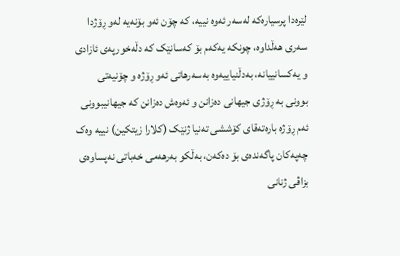لێرەدا پرسیارەکە لەسەر ئەوە نییە، کە چۆن ئەو بۆنەیە لەو ڕۆژدا سەری ھەڵداوە، چونکە یەکەم بۆ کەسانێک کە دڵەخورپەی ئازادی و یەکسانییانە، بەدڵنیاییەوە بەسەرھاتی ئەو ڕۆژە و چۆنیەتی بوونی بە ڕۆژی جیھانی دەزانن و ئەوەش دەزانن کە جیھانیبوونی ئەم ڕۆژە بارەتەقای کۆششی تەنیا ژنێک (کلارا زیتکین) نییە وەک چەپەکان پاگەندەی بۆ دەکەن، بەڵکو بەرھەمی خەباتی نەپساوەی بزاڤی ژنانی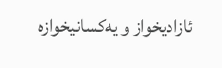ئازادیخواز و یەکسانیخوازە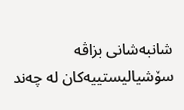شانبەشانی بزاڤە سۆشیالیستییەکان لە چەند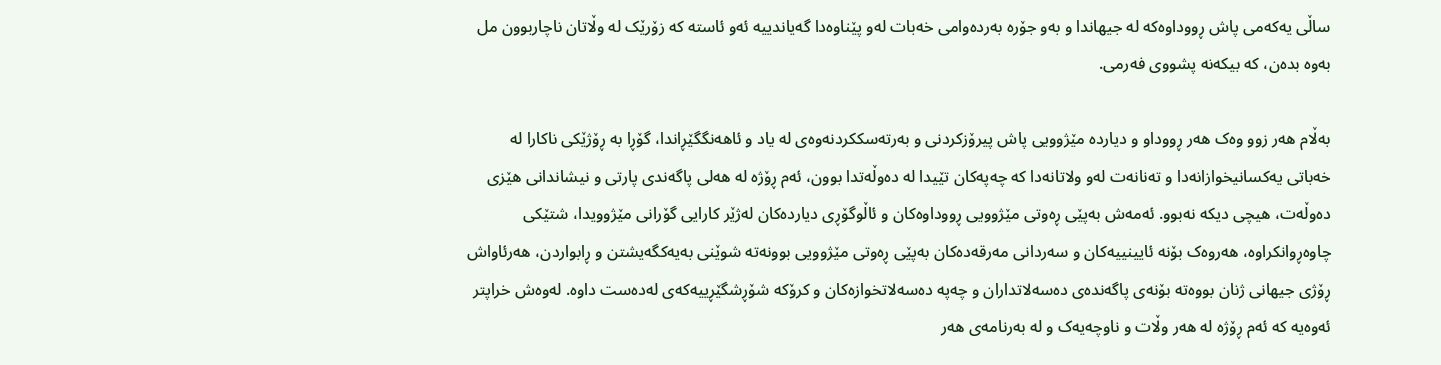ساڵی یەکەمی پاش ڕووداوەکە لە جیھاندا و بەو جۆرە بەردەوامی خەبات لەو پێناوەدا گەیاندییە ئەو ئاستە کە زۆرێک لە وڵاتان ناچاربوون مل بەوە بدەن، کە بیکەنە پشووی فەرمی.

بەڵام ھەر زوو وەک ھەر ڕووداو و دیاردە مێژوویی پاش پیرۆزکردنی و بەرتەسککردنەوەی لە یاد و ئاھەنگگێڕاندا، گۆڕا بە ڕۆژێکی ناکارا لە خەباتی یەکسانیخوازانەدا و تەنانەت لەو ولاتانەدا کە چەپەکان تێیدا لە دەوڵەتدا بوون، ئەم ڕۆژە لە ھەلی پاگەندی پارتی و نیشاندانی ھێزی دەوڵەت، ھیچی دیکە نەبوو. ئەمەش بەپێی ڕەوتی مێژوویی ڕووداوەکان و ئاڵوگۆڕی دیاردەکان لەژێر کارایی گۆرانی مێژوویدا، شتێکی چاوەڕوانکراوە، ھەروەک بۆنە ئایینییەکان و سەردانی مەرقەدەکان بەپێی ڕەوتی مێژوویی بوونەتە شوێنی بەیەکگەیشتن و ڕابواردن، ھەرئاواش ڕۆژی جیھانی ژنان بووەتە بۆنەی پاگەندەی دەسەلاتداران و چەپە دەسەلاتخوازەکان و کرۆکە شۆڕشگێڕییەکەی لەدەست داوە. لەوەش خراپتر ئەوەیە کە ئەم ڕۆژە لە ھەر وڵات و ناوچەیەک و لە بەرنامەی ھەر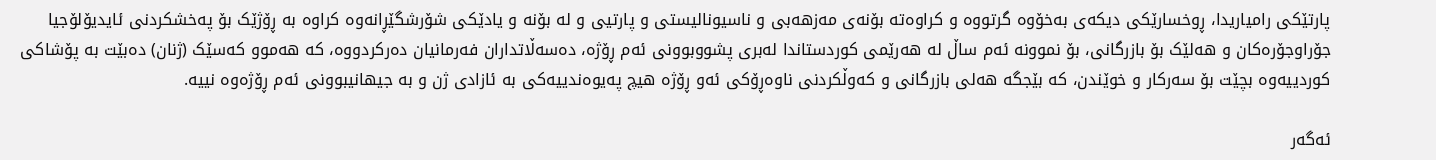پارتێکی رامیاریدا، ڕوخسارێکی دیکەی بەخۆوە گرتووە و کراوەتە بۆنەی مەزھەبی و ناسیونالیستی و پارتیی و لە بۆنە و یادێکی شۆرشگێڕانەوە کراوە بە ڕۆژێک بۆ پەخشکردنی ئایدیۆلۆجیا جۆراوجۆرەکان و ھەلێک بۆ بازرگانی، بۆ نموونە ئەم ساڵ لە ھەرێمی کوردستاندا لەبری پشووبوونی ئەم ڕۆژە، دەسەڵاتداران فەرمانیان دەرکردووە، کە ھەموو کەسێک (ژنان) دەبێت بە پۆشاکی کوردییەوە بچێت بۆ سەرکار و خوێندن، کە بێجگە ھەلی بازرگانی و کەوڵکردنی ناوەڕۆکی ئەو ڕۆژە ھیچ پەیوەندییەکی بە ئازادی ژن و بە جیھانیبوونی ئەم ڕۆژەوە نییە.

ئەگەر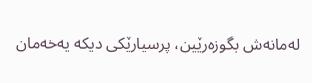لەمانەش بگوزەرێین، پرسیارێکی دیکە یەخەمان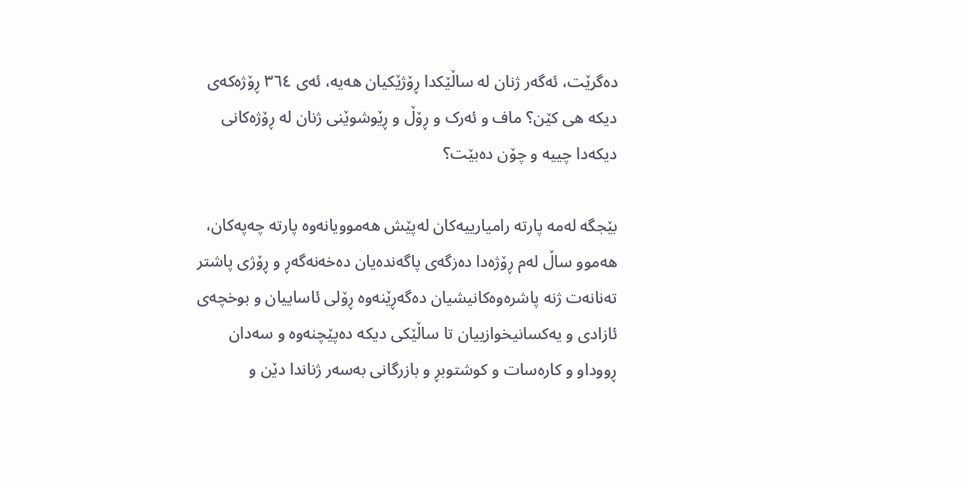دەگرێت، ئەگەر ژنان لە ساڵێکدا ڕۆژێکیان ھەیە، ئەی ٣٦٤ ڕۆژەکەی دیکە ھی کێن؟ ماف و ئەرک و ڕۆڵ و ڕێوشوێنی ژنان لە ڕۆژەکانی دیکەدا چییە و چۆن دەبێت؟

بێجگە لەمە پارتە رامیارییەکان لەپێش ھەموویانەوە پارتە چەپەکان، ھەموو ساڵ لەم ڕۆژەدا دەزگەی پاگەندەیان دەخەنەگەڕ و ڕۆژی پاشتر تەنانەت ژنە پاشرەوەکانیشیان دەگەڕێنەوە ڕۆلی ئاساییان و بوخچەی ئازادی و یەکسانیخوازییان تا ساڵێکی دیکە دەپێچنەوە و سەدان ڕووداو و کارەسات و کوشتوبڕ و بازرگانی بەسەر ژناندا دێن و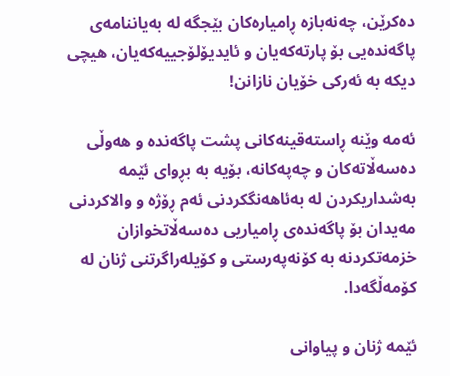دەکرێن، چەنەبازە ڕامیارەکان بێجگە لە بەیاننامەی پاگەندەیی بۆ پارتەکەیان و ئایدیۆلۆجییەکەیان، ھیچی دیکە بە ئەرکی خۆیان نازانن!

ئەمە وێنە ڕاستەقینەکانی پشت پاگەندە و ھەوڵی دەسەڵاتەکان و چەپەکانە، بۆیە بە بڕوای ئێمە بەشداریکردن لە بەئاھەنگکردنی ئەم ڕۆژە و والاکردنی مەیدان بۆ پاگەندەی ڕامیاریی دەسەڵاتخوازان خزمەتکردنە بە کۆنەپەرستی و کۆیلەراگرتنی ژنان لە کۆمەڵگەدا.

ئێمە ژنان و پیاوانی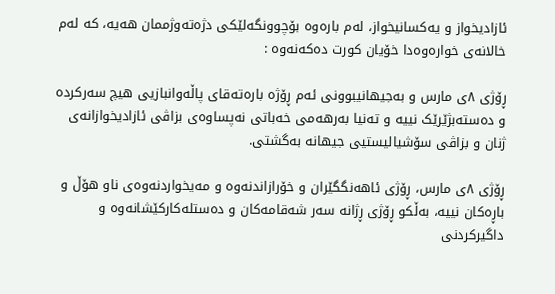ئازادیخواز و یەکسانیخواز، لەم بارەوە بۆچوونگەلێکی دژەتەوژممان ھەیە، کە لەم خالانەی خوارەوەدا خۆیان کورت دەکەنەوە :

ڕۆژی ٨ی مارس و بەجیھانیبوونی ئەم ڕۆژە بارەتەقای پاڵەوانبازیی ھیچ سەرکردە و دەستەبژێرێک نییە و تەنیا بەرھەمی خەباتی نەپساوەی بزاڤی ئازادیخوازانەی ژنان و بزاڤی سۆشیالیستیی جیھانە بەگشتی.

ڕۆژی ٨ی مارس، ڕۆژی ئاھەنگگێران و خۆرازاندنەوە و مەیخواردنەوەی ناو ھۆڵ و باڕەکان نییە، بەڵکو ڕۆژی ڕژانە سەر شەقامەکان و دەستلەکارکێشانەوە و داگیرکردنی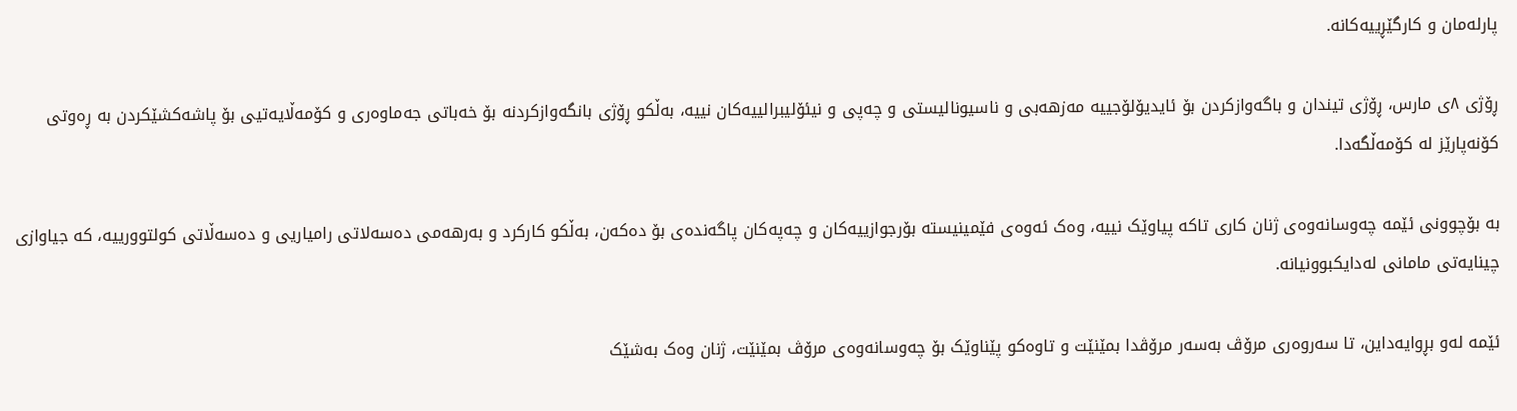پارلەمان و کارگێڕییەکانە.

ڕۆژی ٨ی مارس، ڕۆژی تیندان و باگەوازکردن بۆ ئایدیۆلۆجییە مەزھەبی و ناسیونالیستی و چەپی و نیئۆلیبرالییەکان نییە، بەڵکو ڕۆژی بانگەوازکردنە بۆ خەباتی جەماوەری و کۆمەڵایەتیی بۆ پاشەکشێکردن بە ڕەوتی کۆنەپارێز لە کۆمەڵگەدا.

بە بۆچوونی ئێمە چەوسانەوەی ژنان کاری تاکە پیاوێک نییە، وەک ئەوەی فێمینیستە بۆرجوازییەکان و چەپەکان پاگەندەی بۆ دەکەن، بەڵکو کارکرد و بەرھەمی دەسەلاتی رامیاریی و دەسەڵاتی کولتوورییە، کە جیاوازی چینایەتی مامانی لەدایکبوونیانە.

ئێمە لەو بڕوایەداین، تا سەروەری مرۆڤ بەسەر مرۆڤدا بمێنێت و تاوەکو پێناوێک بۆ چەوسانەوەی مرۆڤ بمێنێت، ژنان وەک بەشێک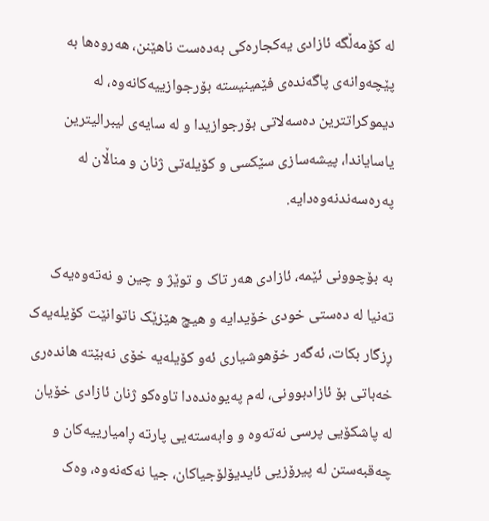لە کۆمەڵگە ئازادی یەکجارەکی بەدەست ناھێنن، ھەروەھا بە پێچەوانەی پاگەندەی فێمینیستە بۆرجوازییەکانەوە، لە دیموکراتترین دەسەلاتی بۆرجوازیدا و لە سایەی لیبرالیترین یاسایاندا، پیشەسازی سێکسی و کۆیلەتی ژنان و مناڵان لە پەرەسەندنەوەدایە.

بە بۆچوونی ئێمە، ئازادی ھەر تاک و توێژ و چین و نەتەوەیەک تەنیا لە دەستی خودی خۆیدایە و ھیچ ھێزێک ناتوانێت کۆیلەیەک ڕزگار بکات، ئەگەر خۆھوشیاری ئەو کۆیلەیە خۆی نەبێتە ھاندەری خەباتی بۆ ئازادبوونی، لەم پەیوەندەدا تاوەکو ژنان ئازادی خۆیان لە پاشکۆیی پرسی نەتەوە و وابەستەیی پارتە ڕامیارییەکان و چەقبەستن لە پیرۆزیی ئایدیۆلۆجیاکان، جیا نەکەنەوە، وەک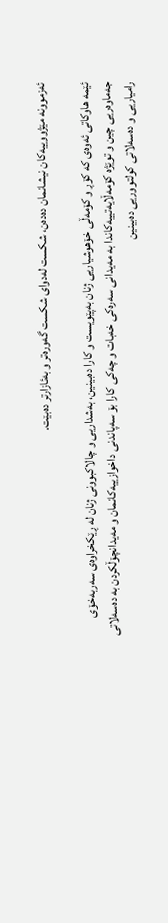ئەزموونە مێژووییەکان نیشانمان دەدەن، شکست لەدوای شکست گەورەتر و بەئازارتر دەبێت.

ئێمە ھاوکاتی ئەوەی کە کۆڕ و کۆمەڵی خۆھوشیاریی ژنان بەپێویست و کارا دەبینین، بەشداریی و چالاکبوونی ژنان لە ڕێکخراوەی سەربەخۆی جەماوەریی چین و توێژە کۆمەڵایەتییەکاندا بە مەیدانی سەرەکی خەبات و چەکی کارا بۆ سەپاندنی داخوازییەکانمان و مەیدانچۆڵکردن بە دەسەلاتی رامیاریی و دەسەلاتی کولتووریی دەبینین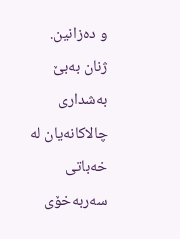و دەزانین. ژنان بەبێ بەشداری چالاکانەیان لە خەباتی سەربەخۆی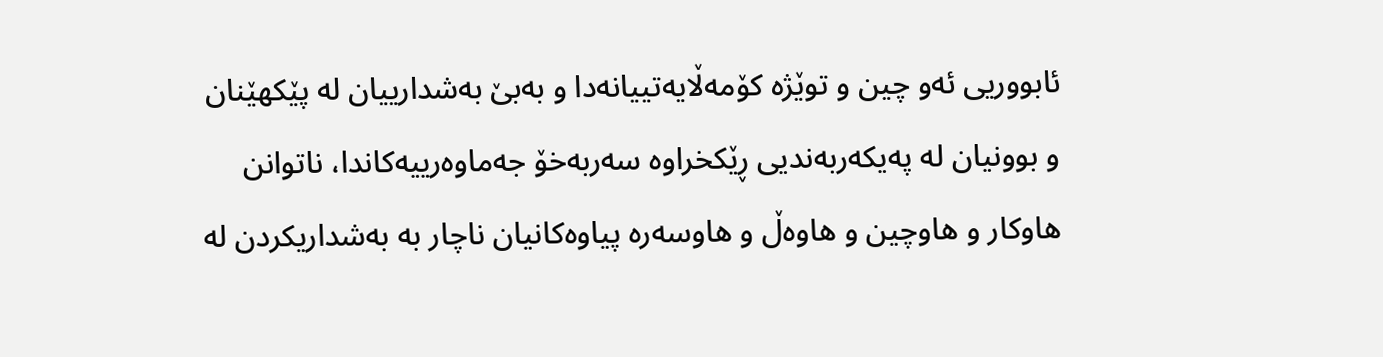ئابووریی ئەو چین و توێژە کۆمەڵایەتییانەدا و بەبێ بەشدارییان لە پێکھێنان و بوونیان لە پەیکەربەندیی ڕێکخراوە سەربەخۆ جەماوەرییەکاندا، ناتوانن ھاوکار و ھاوچین و ھاوەڵ و ھاوسەرە پیاوەکانیان ناچار بە بەشداریکردن لە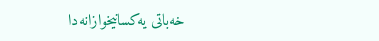خەباتی یەکسانیخوازانەدا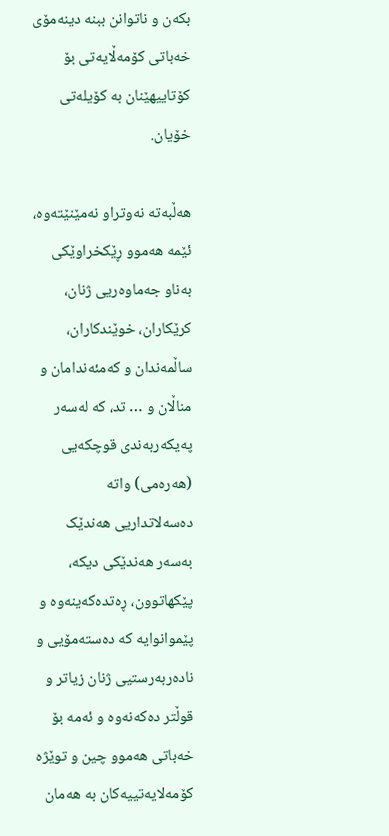بکەن و ناتوانن ببنە دینەمۆی خەباتی کۆمەڵایەتی بۆ کۆتاییھێنان بە کۆیلەتی خۆیان.

ھەڵبەتە نەوتراو نەمێنێتەوە، ئێمە ھەموو ڕێکخراوێکی بەناو جەماوەریی ژنان، کرێکاران، خوێندکاران، ساڵمەندان و کەمئەندامان و مناڵان و … تد، کە لەسەر پەیکەربەندی قوچکەیی (ھەرەمی) واتە دەسەلاتداریی ھەندێک بەسەر ھەندێکی دیکە، پێکھاتوون، ڕەتدەکەینەوە و پێموانوایە کە دەستەمۆیی و نادەربەرستیی ژنان زیاتر و قوڵتر دەکەنەوە و ئەمە بۆ خەباتی ھەموو چین و توێژە کۆمەلایەتییەکان بە ھەمان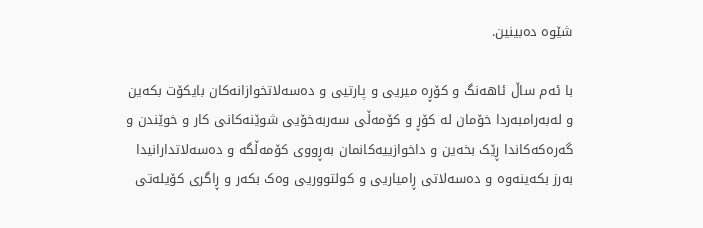شێوە دەبینین.

با ئەم ساڵ ئاھەنگ و کۆڕە میریی و پارتیی و دەسەلاتخوازانەکان بایکۆت بکەین و لەبەرامبەردا خۆمان لە کۆڕ و کۆمەڵی سەربەخۆیی شوێنەکانی کار و خوێندن و گەرەکەکاندا ڕێک بخەین و داخوازییەکانمان بەڕووی کۆمەڵگە و دەسەلاتدارانیدا بەرز بکەینەوە و دەسەلاتی ڕامیاریی و کولتووریی وەک بکەر و ڕاگری کۆیلەتی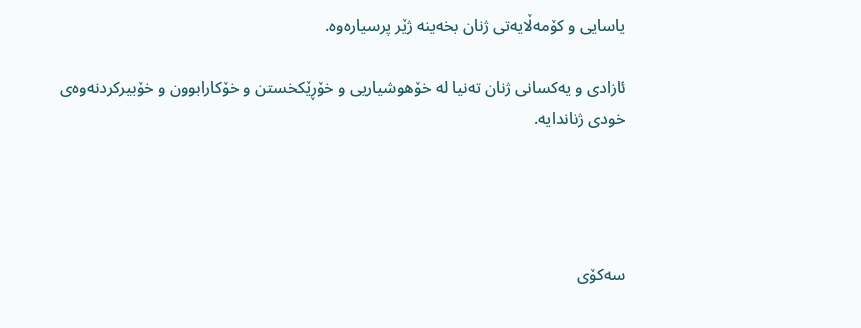یاسایی و کۆمەڵایەتی ژنان بخەینە ژێر پرسیارەوە.

ئازادی و یەکسانی ژنان تەنیا لە خۆھوشیاریی و خۆڕێکخستن و خۆکارابوون و خۆبیرکردنەوەی خودی ژناندایە.




سەکۆی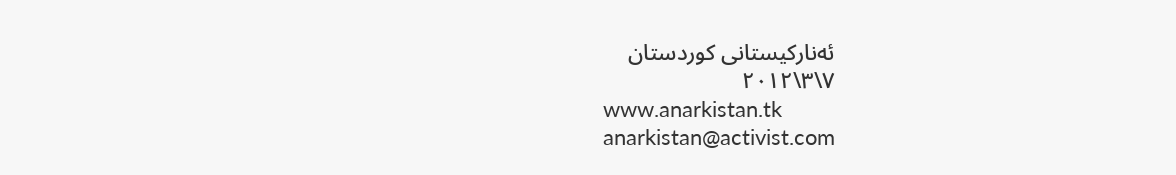ئەنارکیستانی کوردستان
٧\٣\٢٠١٢
www.anarkistan.tk
anarkistan@activist.com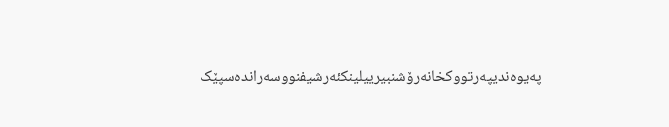په‌یوه‌ندیپه‌رتووکخانه‌رۆشنبیرییلینکئه‌رشیفنووسه‌رانده‌سپێک